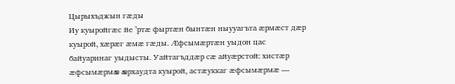Цырыхъджын гæды
Иу куыройгæс йе ’ртæ фыртæн бынтæн ныууагъта æрмæст дæр куырой, хæрæг æмæ гæды. Æфсымæртæн уыдон цас байуаринаг уыдысты. Уайтагъддæр сæ айуæрстой: хистæр æфсымæрмæ æрхаудта куырой, астæуккаг æфсымæрмæ —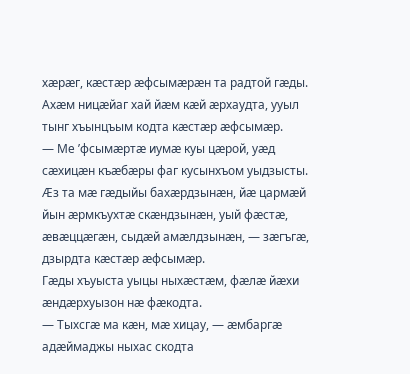хæрæг, кæстæр æфсымæрæн та радтой гæды. Ахæм ницæйаг хай йæм кæй æрхаудта, ууыл тынг хъынцъым кодта кæстæр æфсымæр.
— Ме ’фсымæртæ иумæ куы цæрой, уæд сæхицæн къæбæры фаг кусынхъом уыдзысты. Æз та мæ гæдыйы бахæрдзынæн, йæ цармæй йын æрмкъухтæ скæндзынæн, уый фæстæ, æвæццæгæн, сыдæй амæлдзынæн, — зæгъгæ, дзырдта кæстæр æфсымæр.
Гæды хъуыста уыцы ныхæстæм, фæлæ йæхи æндæрхуызон нæ фæкодта.
— Тыхсгæ ма кæн, мæ хицау, — æмбаргæ адæймаджы ныхас скодта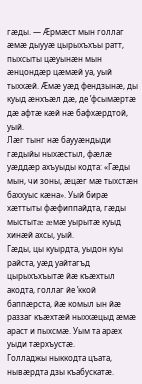гæды. — Æрмæст мын голлаг æмæ дыууæ цырыхъхъы ратт, пыхсыты цæуынæн мын æнцондæр цæмæй уа, уый тыххæй. Æмæ уæд фендзынæ, ды куыд æнхъæл дæ, де ’фсымæртæ дæ афтæ кæй нæ бафхæрдтой, уый.
Лæг тынг нæ баууæндыди гæдыйы ныхæстыл, фæлæ уæддæр ахъуыды кодта: «Гæды мын, чи зоны, æцæг мæ тыхстæн баххуыс кæна». Уый бирæ хæттыты фæфиппайдта, гæды мыстытæ æмæ уырытæ куыд хинæй ахсы, уый.
Гæды, цы куырдта, уыдон куы райста, уæд уайтагъд цырыхъхъытæ йæ къæхтыл акодта, голлаг йе ’ккой баппæрста, йæ комыл ын йæ раззаг къæхтæй ныххæцыд æмæ араст и пыхсмæ. Уым та арæх уыди тæрхъустæ.
Голладжы ныккодта цъата, нывæрдта дзы къабускатæ.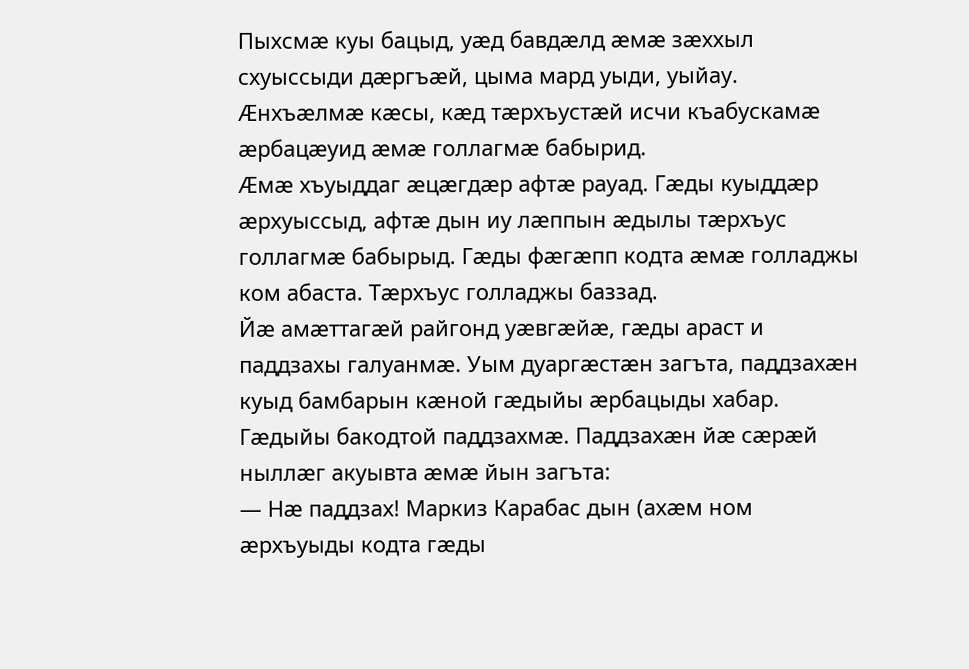Пыхсмæ куы бацыд, уæд бавдæлд æмæ зæххыл схуыссыди дæргъæй, цыма мард уыди, уыйау. Æнхъæлмæ кæсы, кæд тæрхъустæй исчи къабускамæ æрбацæуид æмæ голлагмæ бабырид.
Æмæ хъуыддаг æцæгдæр афтæ рауад. Гæды куыддæр æрхуыссыд, афтæ дын иу лæппын æдылы тæрхъус голлагмæ бабырыд. Гæды фæгæпп кодта æмæ голладжы ком абаста. Тæрхъус голладжы баззад.
Йæ амæттагæй райгонд уæвгæйæ, гæды араст и паддзахы галуанмæ. Уым дуаргæстæн загъта, паддзахæн куыд бамбарын кæной гæдыйы æрбацыды хабар.
Гæдыйы бакодтой паддзахмæ. Паддзахæн йæ сæрæй ныллæг акуывта æмæ йын загъта:
— Нæ паддзах! Маркиз Карабас дын (ахæм ном æрхъуыды кодта гæды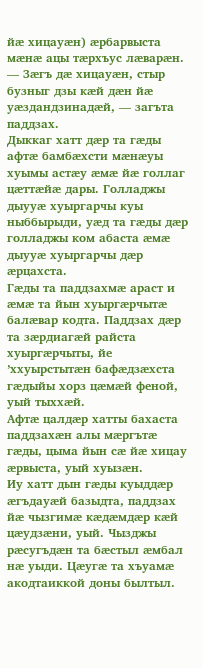йæ хицауæн) æрбарвыста мæнæ ацы тæрхъус лæварæн.
— Зæгъ дæ хицауæн, стыр бузныг дзы кæй дæн йæ уæздандзинадæй, — загъта паддзах.
Дыккаг хатт дæр та гæды афтæ бамбæхсти мæнæуы хуымы астæу æмæ йæ голлаг цæттæйæ дары. Голладжы дыууæ хуыргарчы куы ныббырыди, уæд та гæды дæр голладжы ком абаста æмæ дыууæ хуыргарчы дæр æрцахста.
Гæды та паддзахмæ араст и æмæ та йын хуыргæрчытæ балæвар кодта. Паддзах дæр та зæрдиагæй райста хуыргæрчыты, йе ’ххуырстытæн бафæдзæхста гæдыйы хорз цæмæй феной, уый тыххæй.
Афтæ цалдæр хатты бахаста паддзахæн алы мæргътæ гæды, цыма йын сæ йæ хицау æрвыста, уый хуызæн.
Иу хатт дын гæды куыддæр æгъдауæй базыдта, паддзах йæ чызгимæ кæдæмдæр кæй цæудзæни, уый. Чызджы рæсугъдæн та бæстыл æмбал нæ уыди. Цæугæ та хъуамæ акодтаиккой доны былтыл.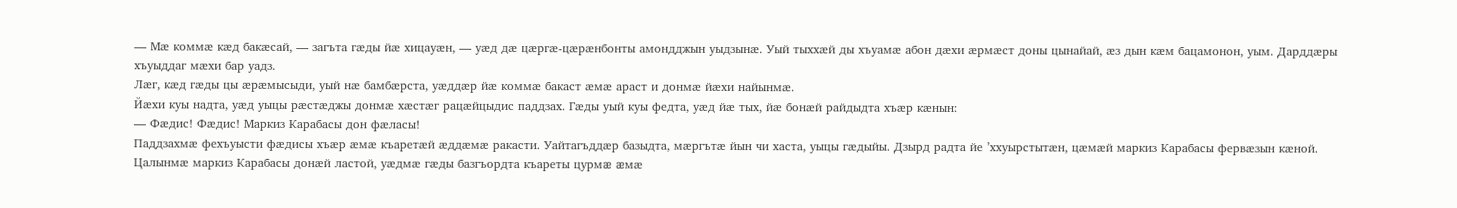— Мæ коммæ кæд бакæсай, — загъта гæды йæ хицауæн, — уæд дæ цæргæ-цæрæнбонты амондджын уыдзынæ. Уый тыххæй ды хъуамæ абон дæхи æрмæст доны цынайай, æз дын кæм бацамонон, уым. Дарддæры хъуыддаг мæхи бар уадз.
Лæг, кæд гæды цы æрæмысыди, уый нæ бамбæрста, уæддæр йæ коммæ бакаст æмæ араст и донмæ йæхи найынмæ.
Йæхи куы надта, уæд уыцы рæстæджы донмæ хæстæг рацæйцыдис паддзах. Гæды уый куы федта, уæд йæ тых, йæ бонæй райдыдта хъæр кæнын:
— Фæдис! Фæдис! Маркиз Карабасы дон фæласы!
Паддзахмæ фехъуысти фæдисы хъæр æмæ къаретæй æддæмæ ракасти. Уайтагъддæр базыдта, мæргътæ йын чи хаста, уыцы гæдыйы. Дзырд радта йе ’ххуырстытæн, цæмæй маркиз Карабасы фервæзын кæной.
Цалынмæ маркиз Карабасы донæй ластой, уæдмæ гæды базгъордта къареты цурмæ æмæ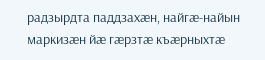радзырдта паддзахæн, найгæ-найын маркизæн йæ гæрзтæ къæрныхтæ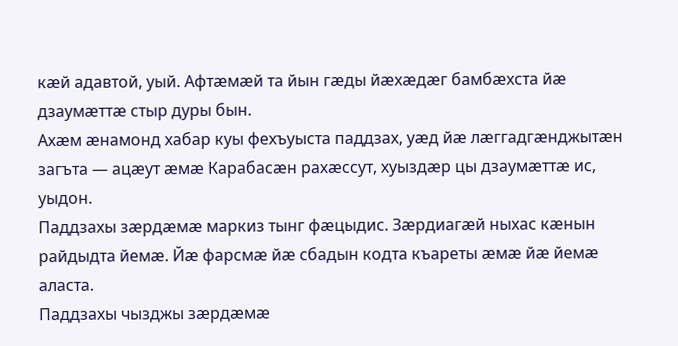кæй адавтой, уый. Афтæмæй та йын гæды йæхæдæг бамбæхста йæ дзаумæттæ стыр дуры бын.
Ахæм æнамонд хабар куы фехъуыста паддзах, уæд йæ лæггадгæнджытæн загъта — ацæут æмæ Карабасæн рахæссут, хуыздæр цы дзаумæттæ ис, уыдон.
Паддзахы зæрдæмæ маркиз тынг фæцыдис. Зæрдиагæй ныхас кæнын райдыдта йемæ. Йæ фарсмæ йæ сбадын кодта къареты æмæ йæ йемæ аласта.
Паддзахы чызджы зæрдæмæ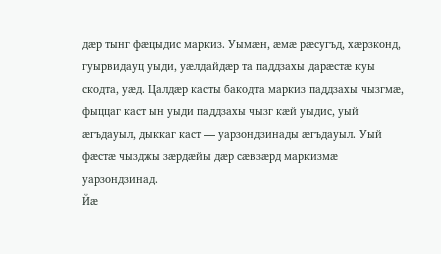дæр тынг фæцыдис маркиз. Уымæн, æмæ рæсугъд, хæрзконд, гуырвидауц уыди, уæлдайдæр та паддзахы дарæстæ куы скодта, уæд. Цалдæр касты бакодта маркиз паддзахы чызгмæ, фыццаг каст ын уыди паддзахы чызг кæй уыдис, уый æгъдауыл, дыккаг каст — уарзондзинады æгъдауыл. Уый фæстæ чызджы зæрдæйы дæр сæвзæрд маркизмæ уарзондзинад.
Йæ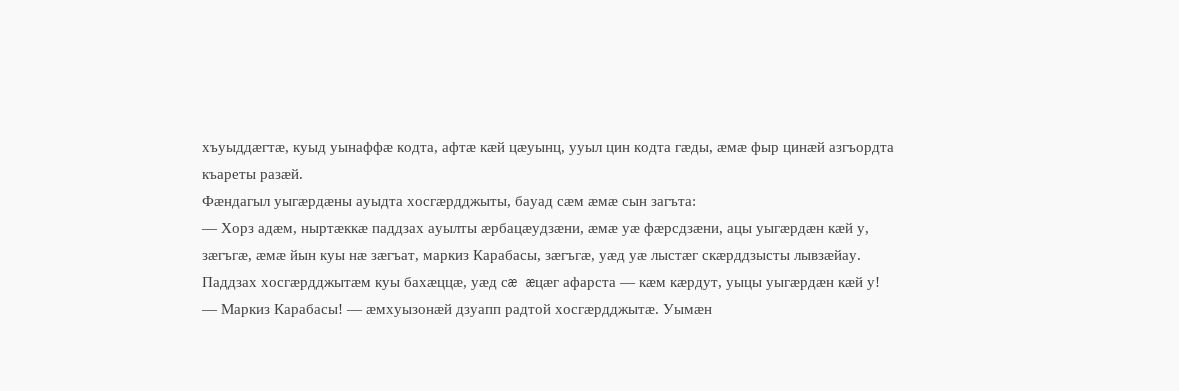хъуыддæгтæ, куыд уынаффæ кодта, афтæ кæй цæуынц, ууыл цин кодта гæды, æмæ фыр цинæй азгъордта къареты разæй.
Фæндагыл уыгæрдæны ауыдта хосгæрдджыты, бауад сæм æмæ сын загъта:
— Хорз адæм, ныртæккæ паддзах ауылты æрбацæудзæни, æмæ уæ фæрсдзæни, ацы уыгæрдæн кæй у, зæгъгæ, æмæ йын куы нæ зæгъат, маркиз Карабасы, зæгъгæ, уæд уæ лыстæг скæрддзысты лывзæйау.
Паддзах хосгæрдджытæм куы бахæццæ, уæд сæ æцæг афарста — кæм кæрдут, уыцы уыгæрдæн кæй у!
— Маркиз Карабасы! — æмхуызонæй дзуапп радтой хосгæрдджытæ. Уымæн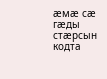æмæ сæ гæды стæрсын кодта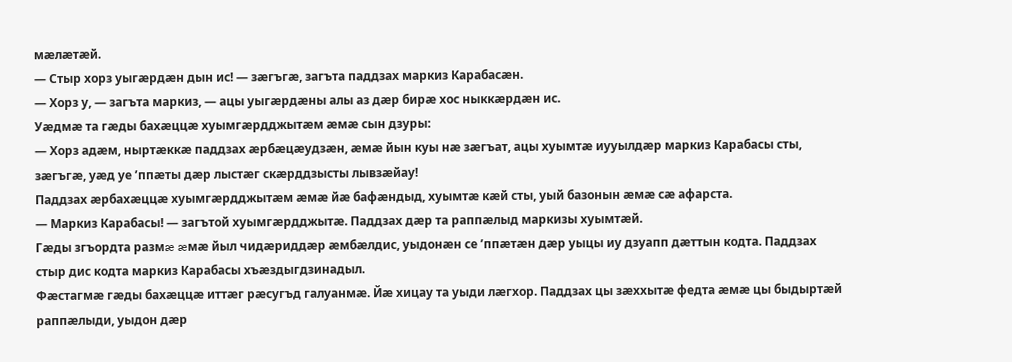мæлæтæй.
— Стыр хорз уыгæрдæн дын ис! — зæгъгæ, загъта паддзах маркиз Карабасæн.
— Хорз у, — загъта маркиз, — ацы уыгæрдæны алы аз дæр бирæ хос ныккæрдæн ис.
Уæдмæ та гæды бахæццæ хуымгæрдджытæм æмæ сын дзуры:
— Хорз адæм, ныртæккæ паддзах æрбæцæудзæн, æмæ йын куы нæ зæгъат, ацы хуымтæ иууылдæр маркиз Карабасы сты, зæгъгæ, уæд уе ’ппæты дæр лыстæг скæрддзысты лывзæйау!
Паддзах æрбахæццæ хуымгæрдджытæм æмæ йæ бафæндыд, хуымтæ кæй сты, уый базонын æмæ сæ афарста.
— Маркиз Карабасы! — загътой хуымгæрдджытæ. Паддзах дæр та раппæлыд маркизы хуымтæй.
Гæды згъордта размæ æмæ йыл чидæриддæр æмбæлдис, уыдонæн се ’ппæтæн дæр уыцы иу дзуапп дæттын кодта. Паддзах стыр дис кодта маркиз Карабасы хъæздыгдзинадыл.
Фæстагмæ гæды бахæццæ иттæг рæсугъд галуанмæ. Йæ хицау та уыди лæгхор. Паддзах цы зæххытæ федта æмæ цы быдыртæй раппæлыди, уыдон дæр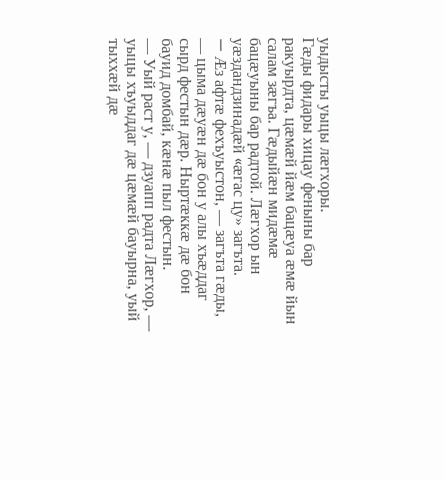уыдысты уыцы лæгхоры.
Гæды фидары хицау феныны бар ракуырдта, цæмæй йæм бацæуа æмæ йын салам зæгъа. Гæдыйæн мидæмæ бацæуыны бар радтой. Лæгхор ын уæздандзинадæй «æгас цу» загъта.
— Æз афтæ фехъуыстон, — загъта гæды, — цыма дæуæн дæ бон у алы хъæддаг сырд фестын дæр. Ныртæккæ дæ бон бауид домбай, кæнæ пыл фестын.
— Уый раст у, — дзуапп радта Лæгхор, — уыцы хъуыддаг дæ цæмæй бауырна, уый тыххæй дæ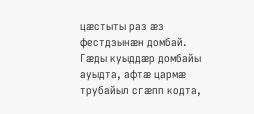цæстыты раз æз фестдзынæн домбай.
Гæды куыддæр домбайы ауыдта, афтæ цармæ трубайыл сгæпп кодта,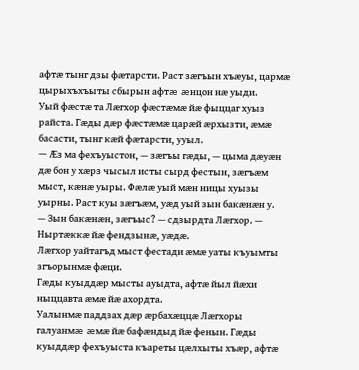афтæ тынг дзы фæтарсти. Раст зæгъын хъæуы, цармæ цырыхъхъыты сбырын афтæ æнцон нæ уыди.
Уый фæстæ та Лæгхор фæстæмæ йæ фыццаг хуыз райста. Гæды дæр фæстæмæ царæй æрхызти, æмæ басасти, тынг кæй фæтарсти, ууыл.
— Æз ма фехъуыстон, — зæгъы гæды, — цыма дæуæн дæ бон у хæрз чысыл исты сырд фестын, зæгъæм мыст, кæнæ уыры. Фæлæ уый мæн ницы хуызы уырны. Раст куы зæгъæм, уæд уый зын бакæнæн у.
— Зын бакæнæн, зæгъыс? — сдзырдта Лæгхор. — Ныртæккæ йæ фендзынæ, уæдæ.
Лæгхор уайтагъд мыст фестади æмæ уаты къуымты згъорынмæ фæци.
Гæды куыддæр мысты ауыдта, афтæ йыл йæхи ныццавта æмæ йæ ахордта.
Уалынмæ паддзах дæр æрбахæццæ Лæгхоры галуанмæ æмæ йæ бафæндыд йæ фенын. Гæды куыддæр фехъуыста къареты цæлхыты хъæр, афтæ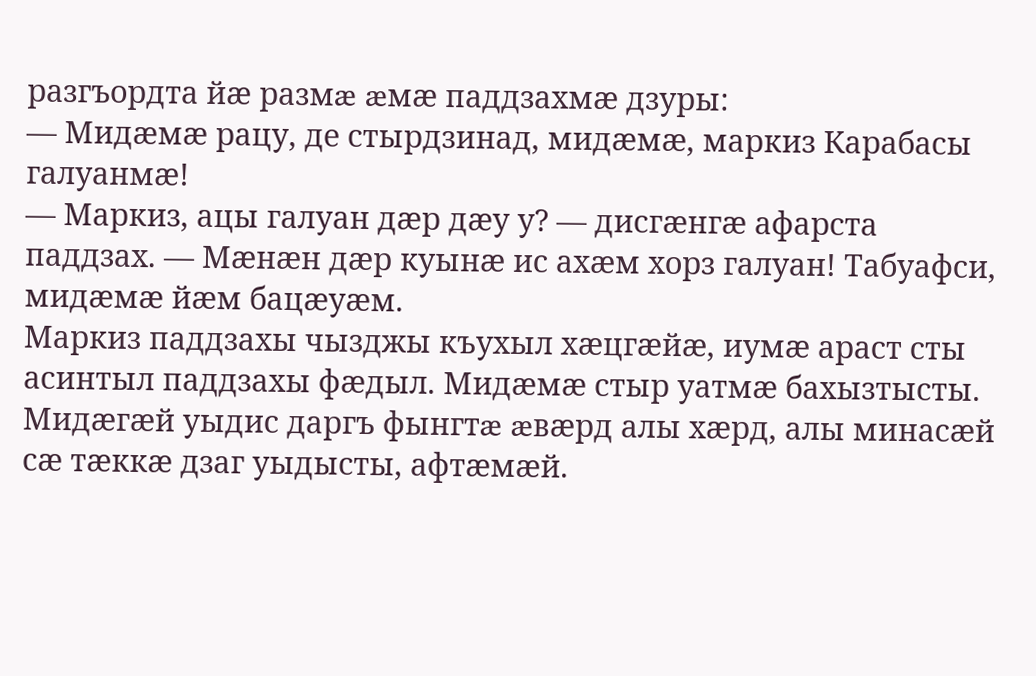разгъордта йæ размæ æмæ паддзахмæ дзуры:
— Мидæмæ рацу, де стырдзинад, мидæмæ, маркиз Карабасы галуанмæ!
— Маркиз, ацы галуан дæр дæу у? — дисгæнгæ афарста паддзах. — Мæнæн дæр куынæ ис ахæм хорз галуан! Табуафси, мидæмæ йæм бацæуæм.
Маркиз паддзахы чызджы къухыл хæцгæйæ, иумæ араст сты асинтыл паддзахы фæдыл. Мидæмæ стыр уатмæ бахызтысты. Мидæгæй уыдис даргъ фынгтæ æвæрд алы хæрд, алы минасæй сæ тæккæ дзаг уыдысты, афтæмæй.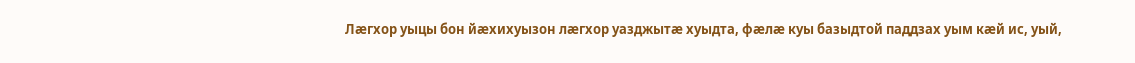Лæгхор уыцы бон йæхихуызон лæгхор уазджытæ хуыдта, фæлæ куы базыдтой паддзах уым кæй ис, уый,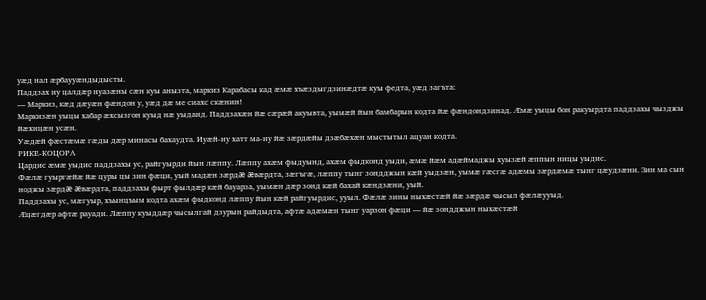уæд нал æрбаууæндыдысты.
Паддзах иу цалдæр нуазæны сæн куы анызта, маркиз Карабасы кад æмæ хъæздыгдзинæдтæ куы федта, уæд загъта:
— Маркиз, кæд дæуæн фæндон у, уæд дæ ме сиахс скæнин!
Маркизæн уыцы хабар æхсызгон куыд нæ уыдаид. Паддзахæн йæ сæрæй акуывта, уымæй йын бамбарын кодта йæ фæндондзинад. Æмæ уыцы бон ракуырдта паддзахы чызджы йæхицæн усæн.
Уæдæй фæстæмæ гæды дæр минасы бахаудта. Иуæй-иу хатт ма-иу йæ зæрдæйы дзæбæхæн мыстытыл ацуан кодта.
РИКЕ-КОЦОРА
Цардис æмæ уыдис паддзахы ус, райгуырди йын лæппу. Лæппу ахæм фыдуынд, ахæм фыдконд уыди, æмæ йæм адæймаджы хуызæй æппын ницы уыдис.
Фæлæ гуыргæйæ йæ цуры цы зин фæци, уый мадæн зæрдæ æвæрдта, зæгъгæ, лæппу тынг зондджын кæй уыдзæн, уымæ гæсгæ адæмы зæрдæмæ тынг цæудзæни. Зин ма сын ноджы зæрдæ æвæрдта, паддзахы фырт фылдæр кæй бауарза, уымæн дæр зонд кæй бахай кæндзæни, уый.
Паддзахы ус, мæгуыр, хъынцъым кодта ахæм фыдконд лæппу йын кæй райгуырдис, ууыл. Фæлæ зины ныхæстæй йæ зæрдæ чысыл фæлæууыд.
Æцæгдæр афтæ рауади. Лæппу куыддæр чысылгай дзурын райдыдта, афтæ адæмæн тынг уарзон фæци — йæ зондджын ныхæстæй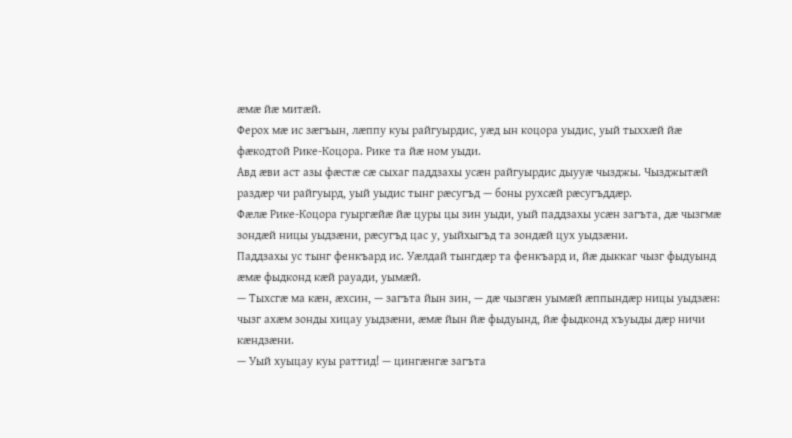æмæ йæ митæй.
Ферох мæ ис зæгъын, лæппу куы райгуырдис, уæд ын коцора уыдис, уый тыххæй йæ фæкодтой Рике-Коцора. Рике та йæ ном уыди.
Авд æви аст азы фæстæ сæ сыхаг паддзахы усæн райгуырдис дыууæ чызджы. Чызджытæй раздæр чи райгуырд, уый уыдис тынг рæсугъд — боны рухсæй рæсугъддæр.
Фæлæ Рике-Коцора гуыргæйæ йæ цуры цы зин уыди, уый паддзахы усæн загъта, дæ чызгмæ зондæй ницы уыдзæни, рæсугъд цас у, уыйхыгъд та зондæй цух уыдзæни.
Паддзахы ус тынг фенкъард ис. Уæлдай тынгдæр та фенкъард и, йæ дыккаг чызг фыдуынд æмæ фыдконд кæй рауади, уымæй.
— Тыхсгæ ма кæн, æхсин, — загъта йын зин, — дæ чызгæн уымæй æппындæр ницы уыдзæн: чызг ахæм зонды хицау уыдзæни, æмæ йын йæ фыдуынд, йæ фыдконд хъуыды дæр ничи кæндзæни.
— Уый хуыцау куы раттид! — цингæнгæ загъта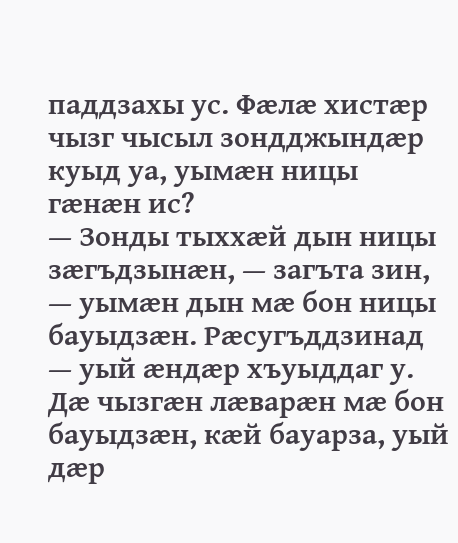паддзахы ус. Фæлæ хистæр чызг чысыл зондджындæр куыд уа, уымæн ницы гæнæн ис?
— Зонды тыххæй дын ницы зæгъдзынæн, — загъта зин, — уымæн дын мæ бон ницы бауыдзæн. Рæсугъддзинад — уый æндæр хъуыддаг у. Дæ чызгæн лæварæн мæ бон бауыдзæн, кæй бауарза, уый дæр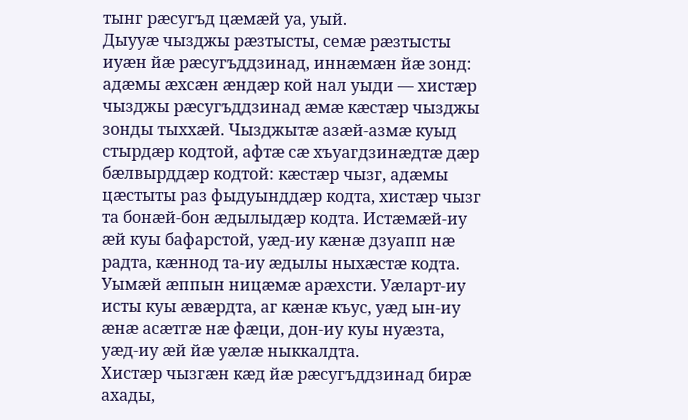тынг рæсугъд цæмæй уа, уый.
Дыууæ чызджы рæзтысты, семæ рæзтысты иуæн йæ рæсугъддзинад, иннæмæн йæ зонд: адæмы æхсæн æндæр кой нал уыди — хистæр чызджы рæсугъддзинад æмæ кæстæр чызджы зонды тыххæй. Чызджытæ азæй-азмæ куыд стырдæр кодтой, афтæ сæ хъуагдзинæдтæ дæр бæлвырддæр кодтой: кæстæр чызг, адæмы цæстыты раз фыдуынддæр кодта, хистæр чызг та бонæй-бон æдылыдæр кодта. Истæмæй-иу æй куы бафарстой, уæд-иу кæнæ дзуапп нæ радта, кæннод та-иу æдылы ныхæстæ кодта. Уымæй æппын ницæмæ арæхсти. Уæларт-иу исты куы æвæрдта, аг кæнæ къус, уæд ын-иу æнæ асæтгæ нæ фæци, дон-иу куы нуæзта, уæд-иу æй йæ уæлæ ныккалдта.
Хистæр чызгæн кæд йæ рæсугъддзинад бирæ ахады,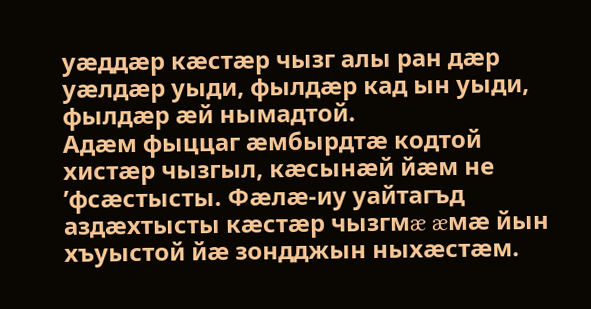уæддæр кæстæр чызг алы ран дæр уæлдæр уыди, фылдæр кад ын уыди, фылдæр æй нымадтой.
Адæм фыццаг æмбырдтæ кодтой хистæр чызгыл, кæсынæй йæм не ’фсæстысты. Фæлæ-иу уайтагъд аздæхтысты кæстæр чызгмæ æмæ йын хъуыстой йæ зондджын ныхæстæм.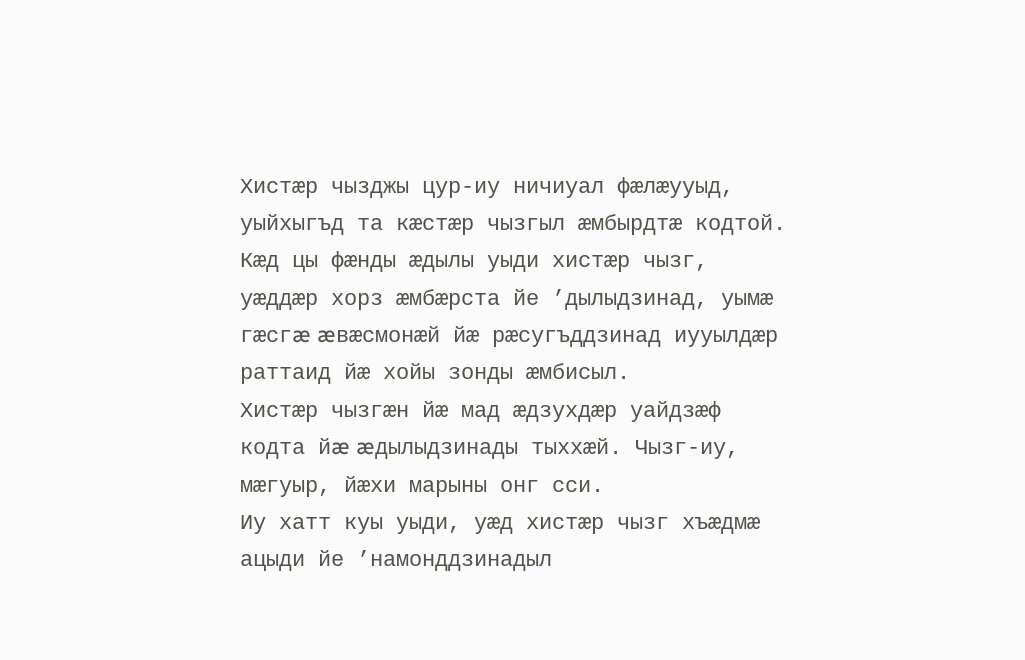Хистæр чызджы цур-иу ничиуал фæлæууыд, уыйхыгъд та кæстæр чызгыл æмбырдтæ кодтой.
Кæд цы фæнды æдылы уыди хистæр чызг, уæддæр хорз æмбæрста йе ’дылыдзинад, уымæ гæсгæ æвæсмонæй йæ рæсугъддзинад иууылдæр раттаид йæ хойы зонды æмбисыл.
Хистæр чызгæн йæ мад æдзухдæр уайдзæф кодта йæ æдылыдзинады тыххæй. Чызг-иу, мæгуыр, йæхи марыны онг сси.
Иу хатт куы уыди, уæд хистæр чызг хъæдмæ ацыди йе ’намонддзинадыл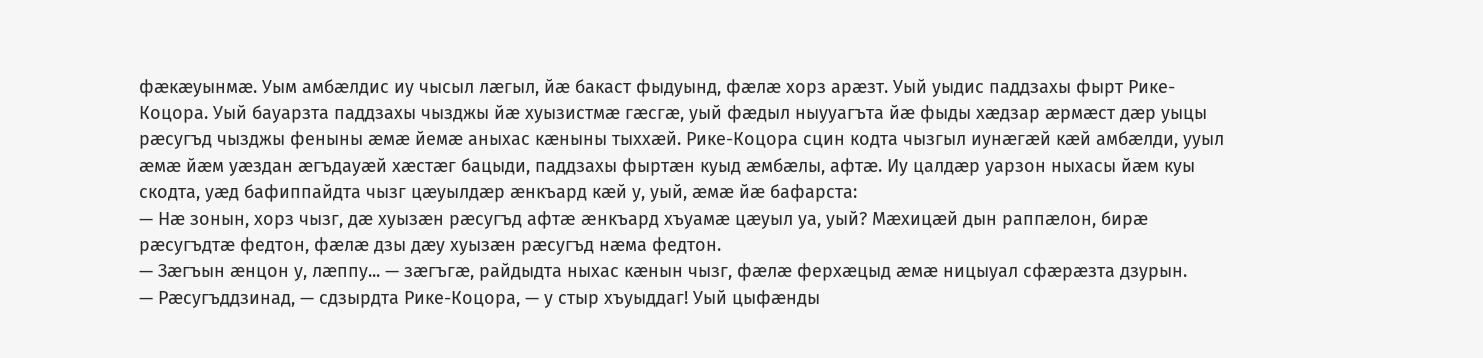фæкæуынмæ. Уым амбæлдис иу чысыл лæгыл, йæ бакаст фыдуынд, фæлæ хорз арæзт. Уый уыдис паддзахы фырт Рике-Коцора. Уый бауарзта паддзахы чызджы йæ хуызистмæ гæсгæ, уый фæдыл ныууагъта йæ фыды хæдзар æрмæст дæр уыцы рæсугъд чызджы феныны æмæ йемæ аныхас кæныны тыххæй. Рике-Коцора сцин кодта чызгыл иунæгæй кæй амбæлди, ууыл æмæ йæм уæздан æгъдауæй хæстæг бацыди, паддзахы фыртæн куыд æмбæлы, афтæ. Иу цалдæр уарзон ныхасы йæм куы скодта, уæд бафиппайдта чызг цæуылдæр æнкъард кæй у, уый, æмæ йæ бафарста:
— Нæ зонын, хорз чызг, дæ хуызæн рæсугъд афтæ æнкъард хъуамæ цæуыл уа, уый? Мæхицæй дын раппæлон, бирæ рæсугъдтæ федтон, фæлæ дзы дæу хуызæн рæсугъд нæма федтон.
— Зæгъын æнцон у, лæппу... — зæгъгæ, райдыдта ныхас кæнын чызг, фæлæ ферхæцыд æмæ ницыуал сфæрæзта дзурын.
— Рæсугъддзинад, — сдзырдта Рике-Коцора, — у стыр хъуыддаг! Уый цыфæнды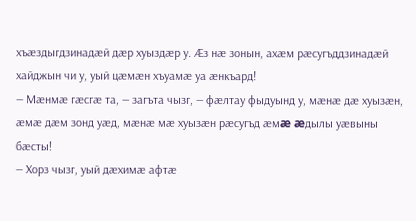хъæздыгдзинадæй дæр хуыздæр у. Æз нæ зонын, ахæм рæсугъддзинадæй хайджын чи у, уый цæмæн хъуамæ уа æнкъард!
— Мæнмæ гæсгæ та, — загъта чызг, — фæлтау фыдуынд у, мæнæ дæ хуызæн, æмæ дæм зонд уæд, мæнæ мæ хуызæн рæсугъд æмæ æдылы уæвыны бæсты!
— Хорз чызг, уый дæхимæ афтæ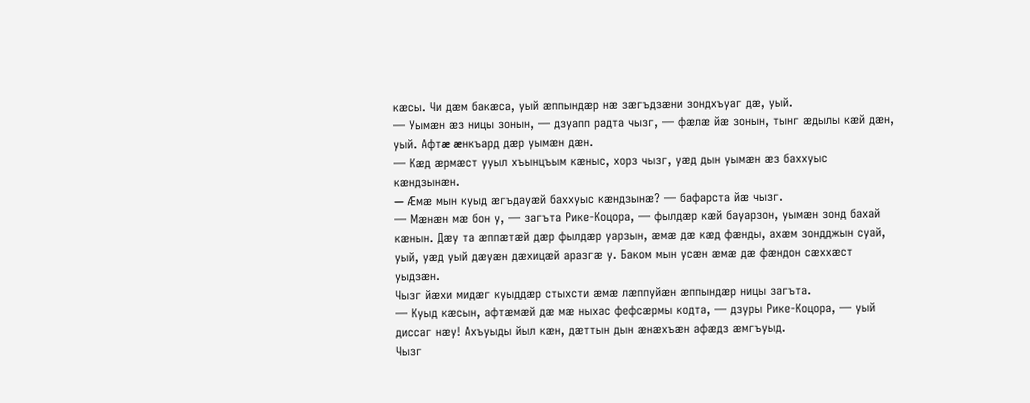кæсы. Чи дæм бакæса, уый æппындæр нæ зæгъдзæни зондхъуаг дæ, уый.
— Уымæн æз ницы зонын, — дзуапп радта чызг, — фæлæ йæ зонын, тынг æдылы кæй дæн, уый. Афтæ æнкъард дæр уымæн дæн.
— Кæд æрмæст ууыл хъынцъым кæныс, хорз чызг, уæд дын уымæн æз баххуыс кæндзынæн.
— Æмæ мын куыд æгъдауæй баххуыс кæндзынæ? — бафарста йæ чызг.
— Мæнæн мæ бон у, — загъта Рике-Коцора, — фылдæр кæй бауарзон, уымæн зонд бахай кæнын. Дæу та æппæтæй дæр фылдæр уарзын, æмæ дæ кæд фæнды, ахæм зондджын суай, уый, уæд уый дæуæн дæхицæй аразгæ у. Баком мын усæн æмæ дæ фæндон сæххæст уыдзæн.
Чызг йæхи мидæг куыддæр стыхсти æмæ лæппуйæн æппындæр ницы загъта.
— Куыд кæсын, афтæмæй дæ мæ ныхас фефсæрмы кодта, — дзуры Рике-Коцора, — уый диссаг нæу! Ахъуыды йыл кæн, дæттын дын æнæхъæн афæдз æмгъуыд.
Чызг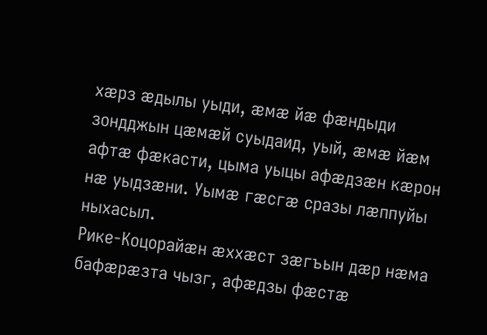хæрз æдылы уыди, æмæ йæ фæндыди зондджын цæмæй суыдаид, уый, æмæ йæм афтæ фæкасти, цыма уыцы афæдзæн кæрон нæ уыдзæни. Уымæ гæсгæ сразы лæппуйы ныхасыл.
Рике-Коцорайæн æххæст зæгъын дæр нæма бафæрæзта чызг, афæдзы фæстæ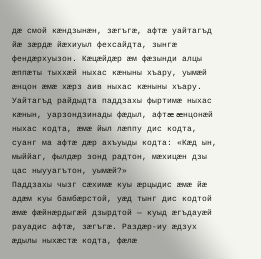дæ смой кæндзынæн, зæгъгæ, афтæ уайтагъд йæ зæрдæ йæхиуыл фехсайдта, зынгæ фендæрхуызон. Кæцæйдæр æм фæзынди алцы æппæты тыххæй ныхас кæныны хъару, уымæй æнцон æмæ хæрз аив ныхас кæныны хъару.
Уайтагъд райдыдта паддзахы фыртимæ ныхас кæнын, уарзондзинады фæдыл, афтæ æнцонæй ныхас кодта, æмæ йыл лæппу дис кодта, суанг ма афтæ дæр ахъуыды кодта: «Кæд ын, мыййаг, фылдæр зонд радтон, мæхицæн дзы цас ныууагътон, уымæй?»
Паддзахы чызг сæхимæ куы æрцыдис æмæ йæ адæм куы бамбæрстой, уæд тынг дис кодтой æмæ фæйнæрдыгæй дзырдтой — куыд æгъдауæй рауадис афтæ, зæгъгæ. Раздæр-иу æдзух æдылы ныхæстæ кодта, фæлæ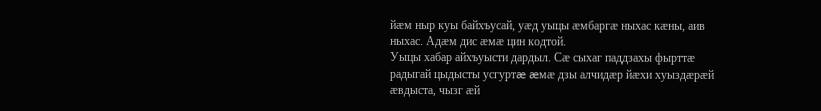йæм ныр куы байхъусай, уæд уыцы æмбаргæ ныхас кæны, аив ныхас. Адæм дис æмæ цин кодтой.
Уыцы хабар айхъуысти дардыл. Сæ сыхаг паддзахы фырттæ радыгай цыдысты усгуртæ æмæ дзы алчидæр йæхи хуыздæрæй æвдыста, чызг æй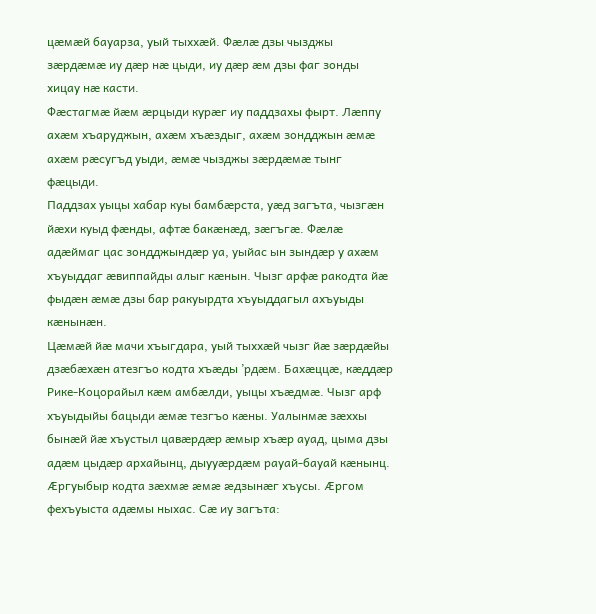цæмæй бауарза, уый тыххæй. Фæлæ дзы чызджы зæрдæмæ иу дæр нæ цыди, иу дæр æм дзы фаг зонды хицау нæ касти.
Фæстагмæ йæм æрцыди курæг иу паддзахы фырт. Лæппу ахæм хъаруджын, ахæм хъæздыг, ахæм зондджын æмæ ахæм рæсугъд уыди, æмæ чызджы зæрдæмæ тынг фæцыди.
Паддзах уыцы хабар куы бамбæрста, уæд загъта, чызгæн йæхи куыд фæнды, афтæ бакæнæд, зæгъгæ. Фæлæ адæймаг цас зондджындæр уа, уыйас ын зындæр у ахæм хъуыддаг æвиппайды алыг кæнын. Чызг арфæ ракодта йæ фыдæн æмæ дзы бар ракуырдта хъуыддагыл ахъуыды кæнынæн.
Цæмæй йæ мачи хъыгдара, уый тыххæй чызг йæ зæрдæйы дзæбæхæн атезгъо кодта хъæды ’рдæм. Бахæццæ, кæддæр Рике-Коцорайыл кæм амбæлди, уыцы хъæдмæ. Чызг арф хъуыдыйы бацыди æмæ тезгъо кæны. Уалынмæ зæххы бынæй йæ хъустыл цавæрдæр æмыр хъæр ауад, цыма дзы адæм цыдæр архайынц, дыууæрдæм рауай-бауай кæнынц. Æргуыбыр кодта зæхмæ æмæ æдзынæг хъусы. Æргом фехъуыста адæмы ныхас. Сæ иу загъта: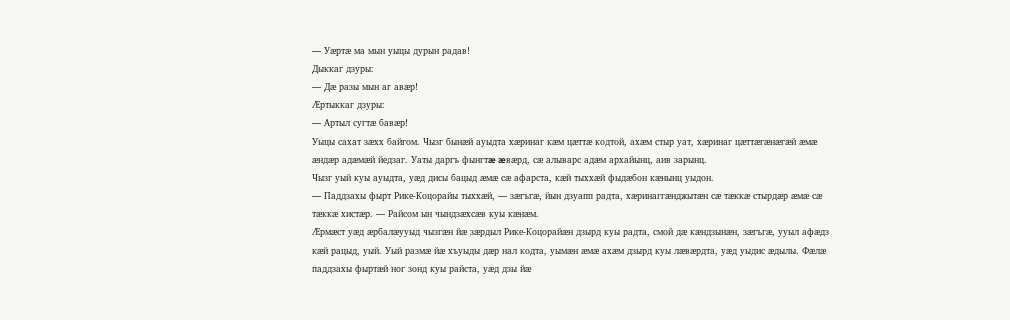— Уæртæ ма мын уыцы дурын радав!
Дыккаг дзуры:
— Дæ разы мын аг авæр!
Æртыккаг дзуры:
— Артыл сугтæ бавæр!
Уыцы сахат зæхх байгом. Чызг бынæй ауыдта хæринаг кæм цæттæ кодтой, ахæм стыр уат, хæринаг цæттæгæнæгæй æмæ æндæр адæмæй йедзаг. Уаты даргъ фынгтæ æвæрд, сæ алыварс адæм архайынц, аив зарынц.
Чызг уый куы ауыдта, уæд дисы бацыд æмæ сæ афарста, кæй тыххæй фыдæбон кæнынц уыдон.
— Паддзахы фырт Рике-Коцорайы тыххæй, — зæгъгæ, йын дзуапп радта, хæринаггæнджытæн сæ тæккæ стырдæр æмæ сæ тæккæ хистæр. — Райсом ын чындзæхсæв куы кæнæм.
Æрмæст уæд æрбалæууыд чызгæн йæ зæрдыл Рике-Коцорайæн дзырд куы радта, смой дæ кæндзынæн, зæгъгæ, ууыл афæдз кæй рацыд, уый. Уый размæ йæ хъуыды дæр нал кодта, уымæн æмæ ахæм дзырд куы лæвæрдта, уæд уыдис æдылы. Фæлæ паддзахы фыртæй ног зонд куы райста, уæд дзы йæ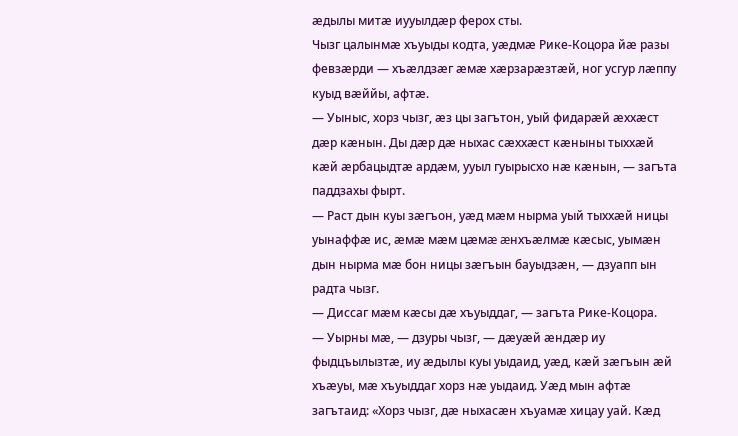æдылы митæ иууылдæр ферох сты.
Чызг цалынмæ хъуыды кодта, уæдмæ Рике-Коцора йæ разы февзæрди — хъæлдзæг æмæ хæрзарæзтæй, ног усгур лæппу куыд вæййы, афтæ.
— Уыныс, хорз чызг, æз цы загътон, уый фидарæй æххæст дæр кæнын. Ды дæр дæ ныхас сæххæст кæныны тыххæй кæй æрбацыдтæ ардæм, ууыл гуырысхо нæ кæнын, — загъта паддзахы фырт.
— Раст дын куы зæгъон, уæд мæм нырма уый тыххæй ницы уынаффæ ис, æмæ мæм цæмæ æнхъæлмæ кæсыс, уымæн дын нырма мæ бон ницы зæгъын бауыдзæн, — дзуапп ын радта чызг.
— Диссаг мæм кæсы дæ хъуыддаг, — загъта Рике-Коцора.
— Уырны мæ, — дзуры чызг, — дæуæй æндæр иу фыдцъылызтæ, иу æдылы куы уыдаид, уæд, кæй зæгъын æй хъæуы, мæ хъуыддаг хорз нæ уыдаид. Уæд мын афтæ загътаид: «Хорз чызг, дæ ныхасæн хъуамæ хицау уай. Кæд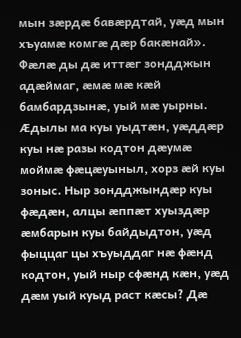мын зæрдæ бавæрдтай, уæд мын хъуамæ комгæ дæр бакæнай». Фæлæ ды дæ иттæг зондджын адæймаг, æмæ мæ кæй бамбардзынæ, уый мæ уырны. Æдылы ма куы уыдтæн, уæддæр куы нæ разы кодтон дæумæ моймæ фæцæуыныл, хорз æй куы зоныс. Ныр зондджындæр куы фæдæн, алцы æппæт хуыздæр æмбарын куы байдыдтон, уæд фыццаг цы хъуыддаг нæ фæнд кодтон, уый ныр сфæнд кæн, уæд дæм уый куыд раст кæсы? Дæ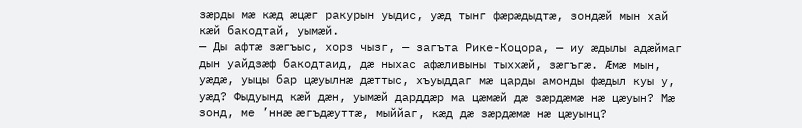зæрды мæ кæд æцæг ракурын уыдис, уæд тынг фæрæдыдтæ, зондæй мын хай кæй бакодтай, уымæй.
— Ды афтæ зæгъыс, хорз чызг, — загъта Рике-Коцора, — иу æдылы адæймаг дын уайдзæф бакодтаид, дæ ныхас афæливыны тыххæй, зæгъгæ. Æмæ мын, уæдæ, уыцы бар цæуылнæ дæттыс, хъуыддаг мæ царды амонды фæдыл куы у, уæд? Фыдуынд кæй дæн, уымæй дарддæр ма цæмæй дæ зæрдæмæ нæ цæуын? Мæ зонд, ме ’ннæ æгъдæуттæ, мыййаг, кæд дæ зæрдæмæ нæ цæуынц?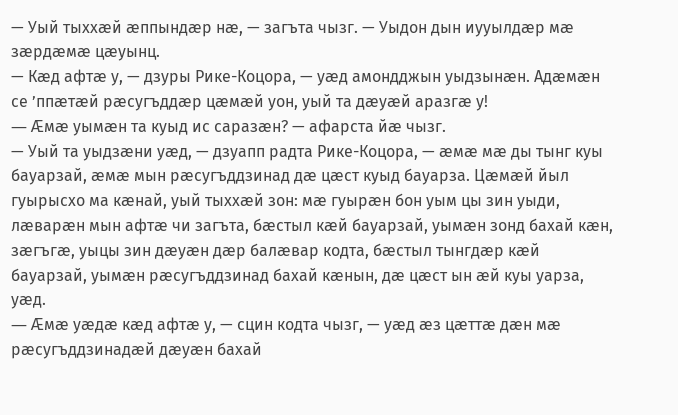— Уый тыххæй æппындæр нæ, — загъта чызг. — Уыдон дын иууылдæр мæ зæрдæмæ цæуынц.
— Кæд афтæ у, — дзуры Рике-Коцора, — уæд амондджын уыдзынæн. Адæмæн се ’ппæтæй рæсугъддæр цæмæй уон, уый та дæуæй аразгæ у!
— Æмæ уымæн та куыд ис саразæн? — афарста йæ чызг.
— Уый та уыдзæни уæд, — дзуапп радта Рике-Коцора, — æмæ мæ ды тынг куы бауарзай, æмæ мын рæсугъддзинад дæ цæст куыд бауарза. Цæмæй йыл гуырысхо ма кæнай, уый тыххæй зон: мæ гуырæн бон уым цы зин уыди, лæварæн мын афтæ чи загъта, бæстыл кæй бауарзай, уымæн зонд бахай кæн, зæгъгæ, уыцы зин дæуæн дæр балæвар кодта, бæстыл тынгдæр кæй бауарзай, уымæн рæсугъддзинад бахай кæнын, дæ цæст ын æй куы уарза, уæд.
— Æмæ уæдæ кæд афтæ у, — сцин кодта чызг, — уæд æз цæттæ дæн мæ рæсугъддзинадæй дæуæн бахай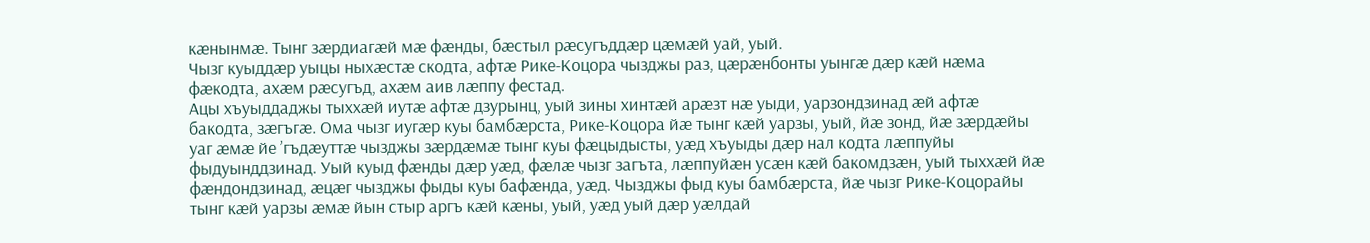кæнынмæ. Тынг зæрдиагæй мæ фæнды, бæстыл рæсугъддæр цæмæй уай, уый.
Чызг куыддæр уыцы ныхæстæ скодта, афтæ Рике-Коцора чызджы раз, цæрæнбонты уынгæ дæр кæй нæма фæкодта, ахæм рæсугъд, ахæм аив лæппу фестад.
Ацы хъуыддаджы тыххæй иутæ афтæ дзурынц, уый зины хинтæй арæзт нæ уыди, уарзондзинад æй афтæ бакодта, зæгъгæ. Ома чызг иугæр куы бамбæрста, Рике-Коцора йæ тынг кæй уарзы, уый, йæ зонд, йæ зæрдæйы уаг æмæ йе ’гъдæуттæ чызджы зæрдæмæ тынг куы фæцыдысты, уæд хъуыды дæр нал кодта лæппуйы фыдуынддзинад. Уый куыд фæнды дæр уæд, фæлæ чызг загъта, лæппуйæн усæн кæй бакомдзæн, уый тыххæй йæ фæндондзинад, æцæг чызджы фыды куы бафæнда, уæд. Чызджы фыд куы бамбæрста, йæ чызг Рике-Коцорайы тынг кæй уарзы æмæ йын стыр аргъ кæй кæны, уый, уæд уый дæр уæлдай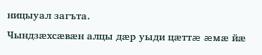ницыуал загъта.
Чындзæхсæвæн алцы дæр уыди цæттæ æмæ йæ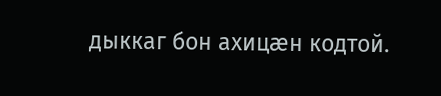дыккаг бон ахицæн кодтой.